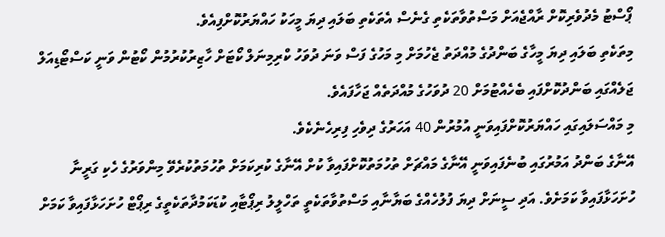ޕޯސްޓު މެދުވެރިކޮށް ރާއްޖެއަށް މަސްތުވާތަކެތި ގެނެސް އެތަކެތި ބަލައި ދިޔަ މީހަކު ހައްޔަރުކޮށްފިއެވެ.
މިތަކެތި ބަލައި ދިޔަ މީހާގެ ބަންދުގެ މުއްދަތު ޖެހުމަށް މި މަހުގެ ފަސް ވަނަ ދުވަހު ކްރިމިނަލް ކޯޓަށް ހާޒިރުކުރުމުން ކޯޓުން ވަނީ ކަސްޓޯޑިއަލް ޖަލެއްގައި ބަންދުކޮށްފައި ބެހެއްޓުމަށް 20 ދުވަހުގެ މުއްދަތެއް ޖަހާފައެވެ.
މި މައްސަލައިގައި ހައްޔަރުކޮށްފައިވަނީ އުމުރުން 40 އަހަރުގެ ދިވެހި ފިރިހެނެކެވެ.
އޭނާގެ ބަންދު އަމުރުގައި ބުނެފައިވަނީ އޭނާގެ މައްޗަށް ތުހުމަތުކޮށްފައިވާ ކުށް އޭނާގެ ކުރިކަމަށް ތުހުމަތުކުރެވޭ މިންވަރުގެ ހެކި ގަރީނާ ހުށަހަޅާފައިވާ ކަމަށެވެ. އަދި ސީނަށް ދިޔަ ފުލުހެއްގެ ބަޔާނާއި މަސްތުވާތަކެތީ ތަހްލީލު ރިޕޯޓާއި ކުޑަކަމުދާތަކެތީގެ ރިޕޯޓް ހުށަހަޅާފައިވާ ކަމަށް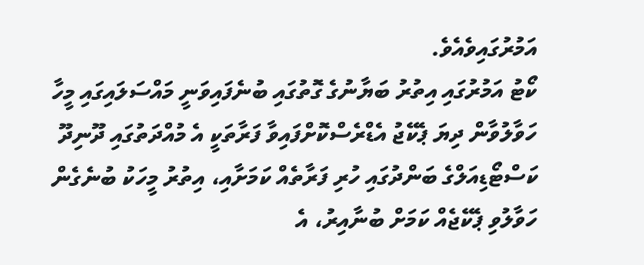އަމުރުގައިވެއެވެ.
ކޯޓު އަމުރުގައި އިތުރު ބަޔާނުގެ ގޮތުގައި ބުނެފައިވަނީ މައްސަލައިގައި މީހާ ހަވާލުވާން ދިޔަ ޕެކޭޖު އެޑްރެސްކޮށްފައިވާ ފަރާތަކީ އެ މުއްދަތުގައި ދޫނިދޫ ކަސްޓޯޑިއަލްގެ ބަންދުގައި ހުރި ފަރާތެއް ކަމަށާއި، އިތުރު މީހަކު ބުނެގެން ހަވާލުވި ޕެކޭޖެއް ކަމަށް ބުނާއިރު، އެ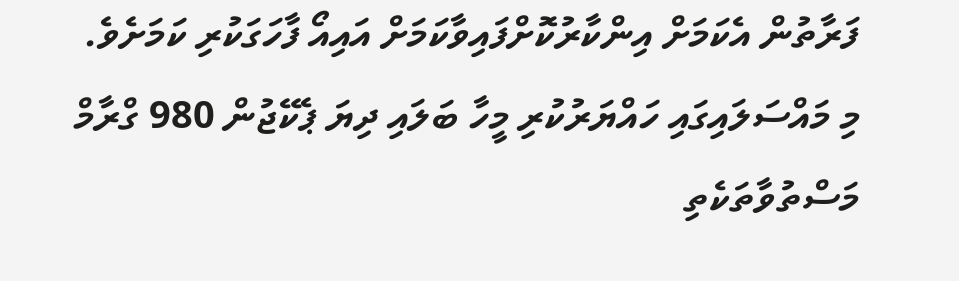ފަރާތުން އެކަމަށް އިންކާރުކޮށްފައިވާކަމަށް އައިއޯ ފާހަގަކުރި ކަމަށެވެ.
މި މައްސަލައިގައި ހައްޔަރުކުރި މީހާ ބަލައި ދިޔަ ޕެކޭޖުން 980 ގްރާމް މަސްތުވާތަކެތި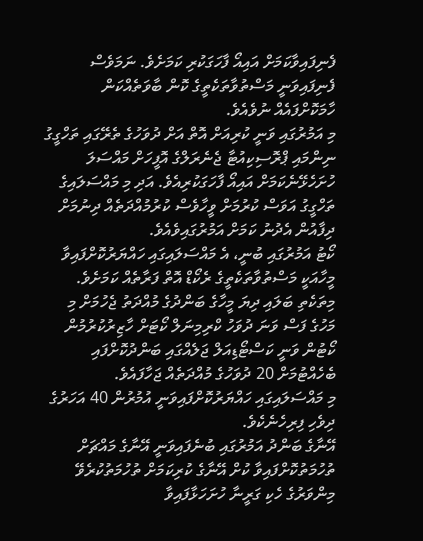ފެނިފައިވާކަމަށް އައިއޯ ފާހަގަކުރި ކަމަށެވެ. ނަމަވެސް ފެނިފައިވަނީ މަސްތުވާތަކެތީގެ ކޮން ބާވަތެއްކަން ހާމަކޮށްފައެއް ނުވެއެވެ.
މި އަމުރުގައި ވަނީ ކުރިއަށް އޮތް އަށް ދުވަހުގެ ތެރޭގައި ތަހްގީގު ނިންމައި ޕްރޮސިކިއުޓާ ޖެނެރަލްގެ އޮފީހަށް މައްސަލަ ހުށަހެޅޭނެކަމަށް އައިއޯ ފާހަގަކުރިއެވެ. އަދި މި މައްސަލައިގެ ތަހްގީގު އަވަސް ކުރުމަށް ވީހާވެސް ކުރުމުއްދަތެއް ދިނުމަށް ދިފާއުން އެދުނު ކަމަށް އަމުރުގައިވެއެވެ.
ކޯޓު އަމުރުގައި ބުނީ، އެ މައްސަލައިގައި ހައްޔަރުކޮށްފައިވާ މީހާއަކީ މަސްތުވާތަކެތީގެ ރެކޯޑް އޮތް ފަރާތެއް ކަމަށެވެ.
މިތަކެތި ބަލައި ދިޔަ މީހާގެ ބަންދުގެ މުއްދަތު ޖެހުމަށް މި މަހުގެ ފަސް ވަނަ ދުވަހު ކްރިމިނަލް ކޯޓަށް ހާޒިރުކުރުމުން ކޯޓުން ވަނީ ކަސްޓޯޑިއަލް ޖަލެއްގައި ބަންދުކޮށްފައި ބެހެއްޓުމަށް 20 ދުވަހުގެ މުއްދަތެއް ޖަހާފައެވެ.
މި މައްސަލައިގައި ހައްޔަރުކޮށްފައިވަނީ އުމުރުން 40 އަހަރުގެ ދިވެހި ފިރިހެނެކެވެ.
އޭނާގެ ބަންދު އަމުރުގައި ބުނެފައިވަނީ އޭނާގެ މައްޗަށް ތުހުމަތުކޮށްފައިވާ ކުށް އޭނާގެ ކުރިކަމަށް ތުހުމަތުކުރެވޭ މިންވަރުގެ ހެކި ގަރީނާ ހުށަހަޅާފައިވާ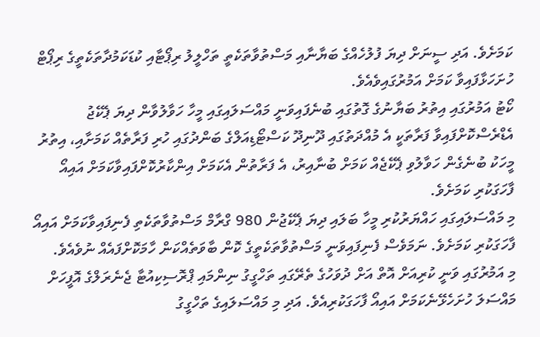ކަމަށެވެ. އަދި ސީނަށް ދިޔަ ފުލުހެއްގެ ބަޔާނާއި މަސްތުވާތަކެތީ ތަހްލީލު ރިޕޯޓާއި ކުޑަކަމުދާތަކެތީގެ ރިޕޯޓް ހުށަހަޅާފައިވާ ކަމަށް އަމުރުގައިވެއެވެ.
ކޯޓު އަމުރުގައި އިތުރު ބަޔާނުގެ ގޮތުގައި ބުނެފައިވަނީ މައްސަލައިގައި މީހާ ހަވާލުވާން ދިޔަ ޕެކޭޖު އެޑްރެސްކޮށްފައިވާ ފަރާތަކީ އެ މުއްދަތުގައި ދޫނިދޫ ކަސްޓޯޑިއަލްގެ ބަންދުގައި ހުރި ފަރާތެއް ކަމަށާއި، އިތުރު މީހަކު ބުނެގެން ހަވާލުވި ޕެކޭޖެއް ކަމަށް ބުނާއިރު، އެ ފަރާތުން އެކަމަށް އިންކާރުކޮށްފައިވާކަމަށް އައިއޯ ފާހަގަކުރި ކަމަށެވެ.
މި މައްސަލައިގައި ހައްޔަރުކުރި މީހާ ބަލައި ދިޔަ ޕެކޭޖުން 980 ގްރާމް މަސްތުވާތަކެތި ފެނިފައިވާކަމަށް އައިއޯ ފާހަގަކުރި ކަމަށެވެ. ނަމަވެސް ފެނިފައިވަނީ މަސްތުވާތަކެތީގެ ކޮން ބާވަތެއްކަން ހާމަކޮށްފައެއް ނުވެއެވެ.
މި އަމުރުގައި ވަނީ ކުރިއަށް އޮތް އަށް ދުވަހުގެ ތެރޭގައި ތަހްގީގު ނިންމައި ޕްރޮސިކިއުޓާ ޖެނެރަލްގެ އޮފީހަށް މައްސަލަ ހުށަހެޅޭނެކަމަށް އައިއޯ ފާހަގަކުރިއެވެ. އަދި މި މައްސަލައިގެ ތަހްގީގު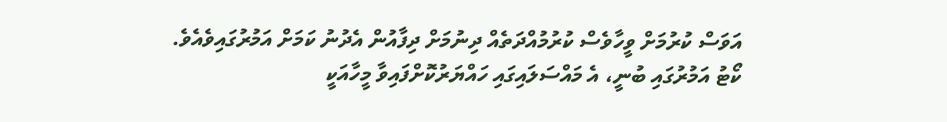އަވަސް ކުރުމަށް ވީހާވެސް ކުރުމުއްދަތެއް ދިނުމަށް ދިފާއުން އެދުނު ކަމަށް އަމުރުގައިވެއެވެ.
ކޯޓު އަމުރުގައި ބުނީ، އެ މައްސަލައިގައި ހައްޔަރުކޮށްފައިވާ މީހާއަކީ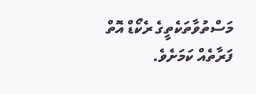މަސްތުވާތަކެތީގެ ރެކޯޑް އޮތް ފަރާތެއް ކަމަށެވެ.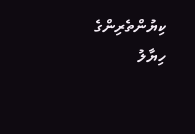ކިޔުންތެރިންގެ ހިޔާލު